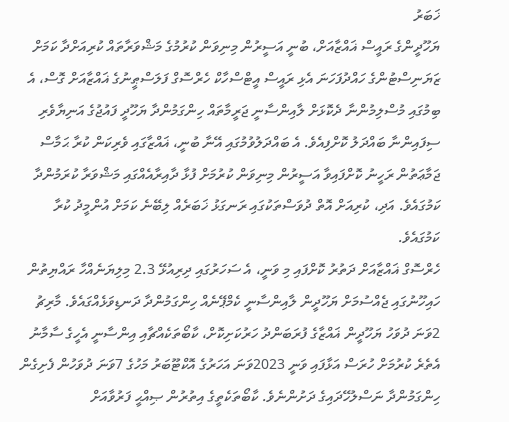ޚަބަރު
ޔަހޫދީންގެ ރައީސް ޣައްޒާއަށް، ބުނީ އަސީރުން މިނިވަން ކުރުމުގެ މަޝްވަރާތައް ކުރިއަށްދާ ކަމަށް
ޒަޔަނިސްޓުންގެ ހައްދުފަހަނަ އެޅި ރައީސް އީޓްސްހާކް ހެރްސޮގް ފަލަސްޠީނުގެ ޣައްޒާއަށް ގޮސް، އެ ބިމުގައި މުސްލިމުންނާ ދެކޮޅަށް ލާއިންސާނީ ޖަރީމާތައް ހިންގަމުންދާ ޔަހޫދީ ފައުޖުގެ އަނިޔާވެރި ސިފައިންނާ ބައްދަލު ކޮށްފިއެވެ. އެ ބައްދަލުވުމުގައި އޭނާ ބުނީ، ޣައްޒާގައި ވެރިކަން ކުރާ ޙަމާސް ޖަމާޢަތުން ރަހީނު ކޮށްފައިވާ އަސީރުން މިނިވަން ކުރުމަށް ފުޅާ ދާއިރާއެއްގައި މަޝްވަރާ ކުރަމުންދާ ކަމުގައެވެ. އަދި، ކުރިއަށް އޮތް ދުވަސްތަކުގައި ރަނގަޅު ޚަބަރެއް ލިބޭނެ ކަމަށް އުންމީދު ކުރާ ކަމުގައެވެ.
ހެރްސޮގް ޣައްޒާއަށް ދަތުރު ކޮށްފައި މި ވަނީ، އެ ސަހަރުގައި ދިރިއުޅޭ 2.3 މިލިޔަނެއްހާ ރައްޔިތުން ހައިހޫނުގައި ޖެއްސުމަށް ޔަހޫދީން ލާއިންސާނީ ކެމްޕޭނެއް ހިންގަމުންދާ ދަނޑިވަޅެއްގައެވެ. މާރިޗު 2ވަނަ ދުވަހު ޔަހޫދީން ޣައްޒާގެ ފުރަބަންދު ހަރުކަށިކޮށް، ކާބޯތަކެއްޗާއި އިންސާނީ އެހީގެ ސާމާނު އެތެރެ ކުރުމަށް ހުރަސް އަޅާފައި ވަނީ 2023ވަނަ އަހަރުގެ އޮކްޓޫބަރު މަހުގެ 7ވަނަ ދުވަހުން ފެށިގެން ހިންގަމުންދާ ނަސްލުހޭދައިގެ ދަށުންނެވެ. ކާބޯތަކެތީގެ އިތުރުން ޞިއްޙީ ފަރުވާއަށް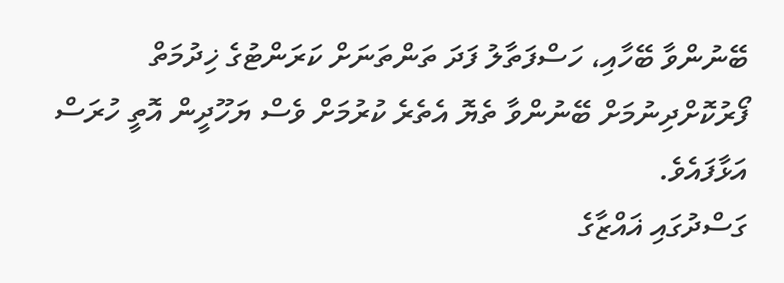ބޭނުންވާ ބޭހާއި، ހަސްފަތާލު ފަދަ ތަންތަނަށް ކަރަންޓުގެ ޚިދުމަތް ފޯރުކޮށްދިނުމަށް ބޭނުންވާ ތެޔޮ އެތެރެ ކުރުމަށް ވެސް ޔަހޫދީން އޮތީ ހުރަސް އަޅާފައެވެ.
ގަސްދުގައި ޣައްޒާގެ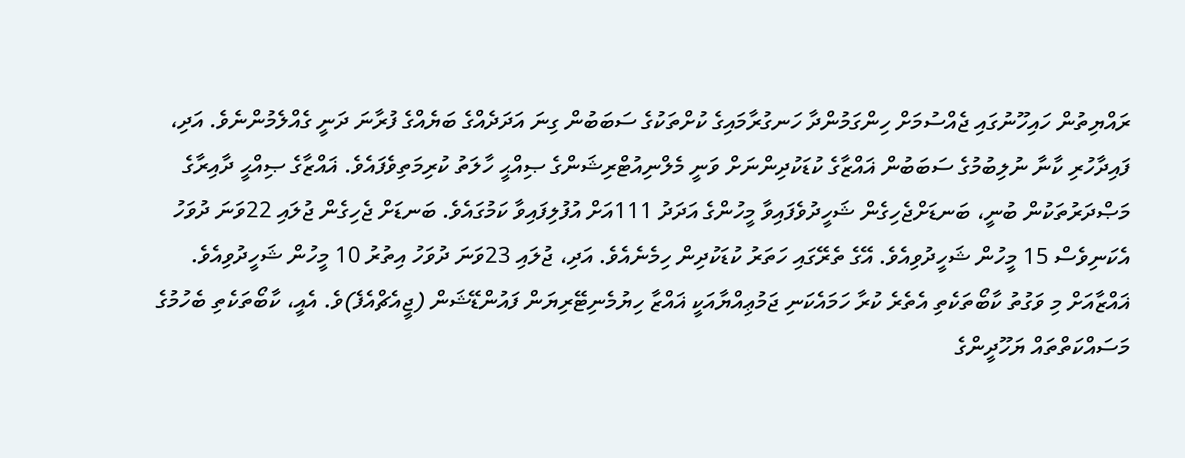ރައްޔިތުން ހައިހޫނުގައި ޖެއްސުމަށް ހިންގަމުންދާ ހަނގުރާމައިގެ ކުށްތަކުގެ ސަބަބުން ގިނަ އަދަދެއްގެ ބަޔެއްގެ ފުރާނަ ދަނީ ގެއްލެމުންނެވެ. އަދި، ފައިދާހުރި ކާނާ ނުލިބުމުގެ ސަބަބުން ޣައްޒާގެ ކުޑަކުދިންނަށް ވަނީ މެލްނިއުޓްރިޝަންގެ ޞިއްޙީ ހާލަތު ކުރިމަތިވެފައެވެ. ޣައްޒާގެ ޞިއްޙީ ދާއިރާގެ މަޞްދަރުތަކުން ބުނީ، ބަނޑަށްޖެހިގެން ޝަހީދުވެފައިވާ މީހުންގެ އަދަދު 111އަށް އުފުލިފައިވާ ކަމުގައެވެ. ބަނޑަށް ޖެހިގެން ޖުލައި 22ވަނަ ދުވަހު އެކަނިވެސް 15 މީހުން ޝަހީދުވިއެވެ. އޭގެ ތެރޭގައި ހަތަރު ކުޑަކުދިން ހިމެނެއެވެ. އަދި، ޖުލައި 23ވަނަ ދުވަހު އިތުރު 10 މީހުން ޝަހީދުވިއެވެ.
ޣައްޒާއަށް މި ވަގުތު ކާބޯތަކެތި އެތެރެ ކުރާ ހަމައެކަނި ޖަމުޢިއްޔާއަކީ ޣައްޒާ ހިޔުމެނިޓޭރިޔަން ފައުންޑޭޝަން (ޖީއެޗްއެފެ)ވެ. އެއީ، ކާބޯތަކެތި ބެހުމުގެ މަސައްކަތްތައް ޔަހޫދީންގެ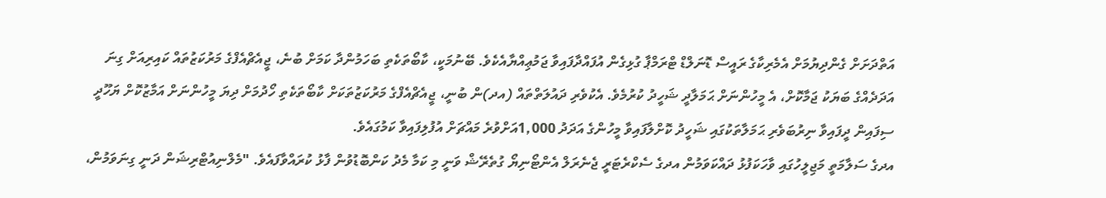އަތްދަށަށް ގެންދިޔުމަށް އެމެރިކާގެ ރައީސް ޑޮނަލްޑް ޓްރަމްޕާ ގުޅިގެން އުފައްދާފައިވާ ޖަމުޢިއްޔާއެކެވެ. ބޭނުމަކީ، ކާބޯތަކެތި ބަހަމުންދާ ކަމަށް ބުނެ، ޖީއެޗްއެފްގެ މަރުކަޒުތައް ކައިރިއަށް ގިނަ އަދަދެއްގެ ބަޔަކު ޖަމާކޮށް، އެ މީހުންނަށް ޙަމަލާދީ ޝަހީދު ކުރުމެވެ. އެކުވެރި ދައުލަތްތައް (އދ)ން ބުނީ، ޖީއެޗްއެފްގެ މަރުކަޒުތަކަށް ކާބޯތަކެތި ހޯދުމަށް ދިޔަ މީހުންނަށް އަމާޒުކޮށް ޔަހޫދީ ސިފައިން ދީފައިވާ ނިރުބަވެރި ޙަމަލާތަކުގައި ޝަހީދު ކޮށްލާފައިވާ މީހުންގެ އަދަދު 1,000އަށްވުރެ މައްޗަށް އުފުލިފައިވާ ކަމުގައެވެ.
އދގެ ސަލާމަތީ މަޖިލީހުގައި ވާހަކަފުޅު ދައްކަވަމުން އދގެ ސެކްރެޓަރީ ޖެނެރަލް އެންޓޯނިޔޯ ގުތެރޭޝް ވަނީ މި ކަމާ މެދު ކަންބޮޑުވުން ފާޅު ކުރައްވާފައެވެ. "މެލްނިއުޓްރިޝަން ދަނީ ގިނަވަމުން،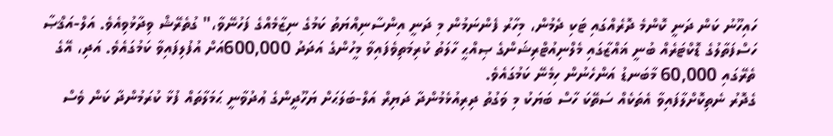ހައިހޫނު ކަން ދަނީ ކޮންމެ ދޮރެއްގައި ޓަކި ދެމުން، މިހާރު ފެންނަމުން މި ދަނީ އިންސާނިއްޔަތު ކަމުގެ ނިޒާމެއްގެ ފަހުނޭވާ،" ގުތެރޭޝް ވިދާޅުވިއެވެ. އަލް-އަޤްޞާ ހަސްފަތާލުގެ ޑޮކްޓަރެއް ބުނީ ޣައްޒާގައި މެލްނިއުޓްރިޝަންގެ ޞިއްޙީ ހާލަތު ކުރިމަތިވެފައިވާ މީހުންގެ އަދަދު 600,000އަށް އުފުލިފައިވާ ކަމުގައެވެ. އަދި، އޭގެ ތެރޭގައި 60,000 މާބަނޑު އަންހެނުން ހިމެނޭ ކަމުގައެވެ.
ގެދޮރު ނެތިކޮށްލާފައިވާ އެތަކެއް ސަތޭކަ ހާސް ބަޔަކު މި ވަގުތު ދިރިއުޅެމުންދާ ދަޔިރް އަލް-ބަލަޙަށް ޔަހޫދީންގެ ޢުދުވާނީ ޙަމަލާތައް ފުޅާ ކުރަމުންދާ ކަން ވެސް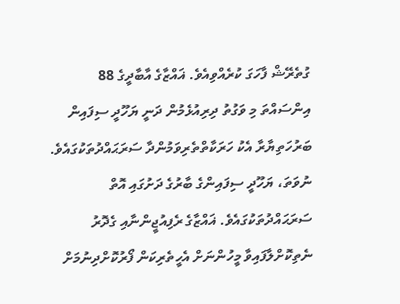ގުތެރޭޝް ފާހަގަ ކުރެއްވިއެވެ. ޣައްޒާގެ އާބާދީގެ 88 އިންސައްތަ މި ވަގުތު ދިރިއުޅެމުން ދަނީ ޔަހޫދީ ސިފައިން ބަރުހަތިޔާރާ އެކު ހަރަކާތްތެރިވަމުންދާ ސަރަޙައްދުތަކުގައެވެ. ނުވަތަ، ޔަހޫދީ ސިފައިންގެ ބާރުގެ ދަށުގައި އޮތް ސަރަޙައްދުތަކުގައެވެ. ޣައްޒާގެ ރެފިއުޖީންނާއި ގެދޮރު ނެތިކޮށްލާފައިވާ މީހުންނަށް އެހީތެރިކަން ފޯރުކޮށްދިނުމަށް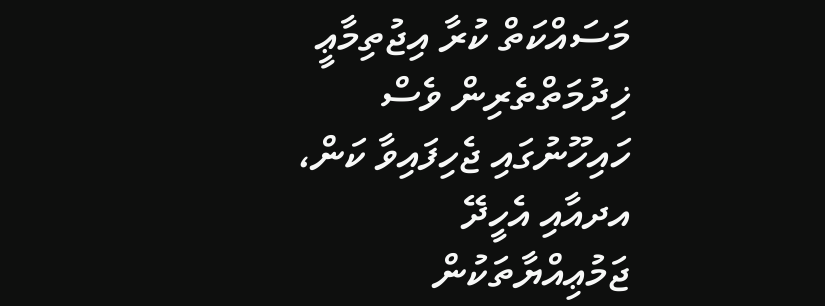މަސައްކަތް ކުރާ އިޖުތިމާޢީ ޚިދުމަތްތެރިން ވެސް ހައިހޫނުގައި ޖެހިފައިވާ ކަން، އދއާއި އެހީދޭ ޖަމުޢިއްޔާތަކުން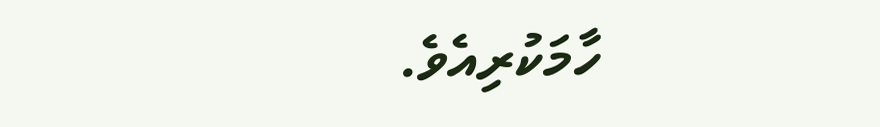ހާމަކުރިއެވެ.